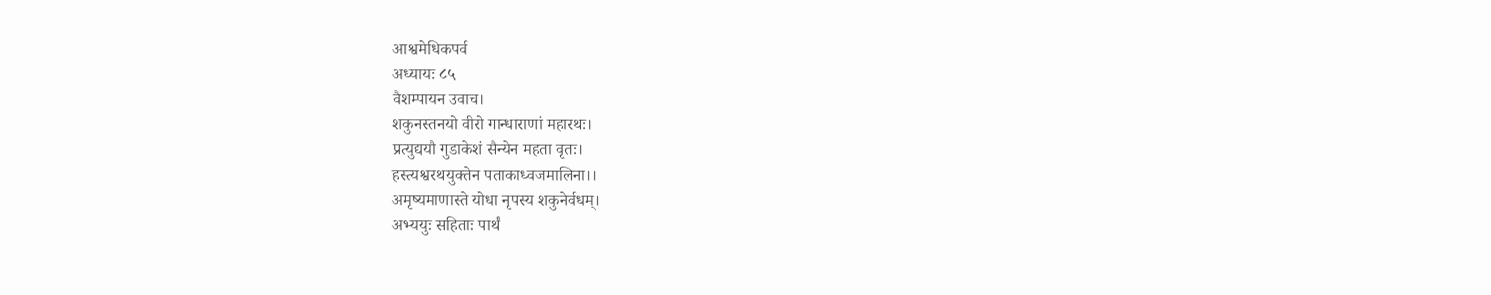आश्वमेधिकपर्व
अध्यायः ८५
वैशम्पायन उवाच।
शकुनस्तनयो वीरो गान्धाराणां महारथः।
प्रत्युद्ययौ गुडाकेशं सैन्येन महता वृतः।
हस्त्यश्वरथयुक्तेन पताकाध्वजमालिना।।
अमृष्यमाणास्ते योधा नृपस्य शकुनेर्वधम्।
अभ्ययुः सहिताः पार्थं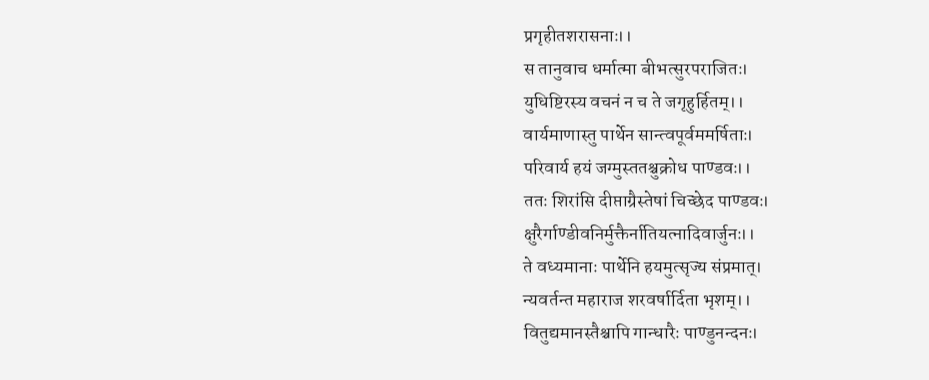प्रगृहीतशरासनाः।।
स तानुवाच धर्मात्मा बीभत्सुरपराजितः।
युधिष्टिरस्य वचनं न च ते जगृहुर्हितम्।।
वार्यमाणास्तु पार्थेन सान्त्वपूर्वममर्षिताः।
परिवार्य हयं जग्मुस्ततश्चुक्रोध पाण्डवः।।
ततः शिरांसि दीप्ताग्रैस्तेषां चिच्छेद पाण्डवः।
क्षुरैर्गाण्डीवनिर्मुक्तैर्नातियत्नादिवार्जुनः।।
ते वध्यमानाः पार्थेनि हयमुत्सृज्य संप्रमात्।
न्यवर्तन्त महाराज शरवर्षार्दिता भृशम्।।
वितुद्यमानस्तैश्चापि गान्धारैः पाण्डुनन्दनः।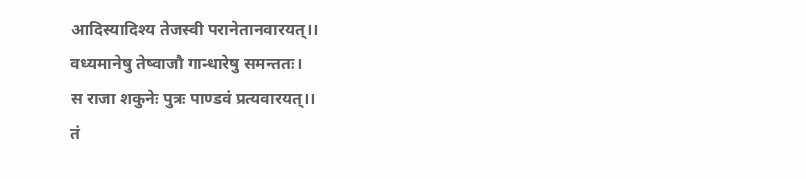आदिस्यादिश्य तेजस्वी परानेतानवारयत्।।
वध्यमानेषु तेष्वाजौ गान्धारेषु समन्ततः।
स राजा शकुनेः पुत्रः पाण्डवं प्रत्यवारयत्।।
तं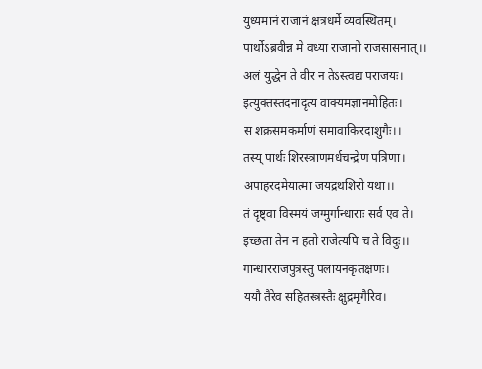युध्यमानं राजानं क्षत्रधर्मे व्यवस्थितम्।
पार्थोऽब्रवीन्न मे वध्या राजानो राजसासनात्।।
अलं युद्धेन ते वीर न तेऽस्त्वद्य पराजयः।
इत्युक्तस्तदनादृत्य वाक्यमज्ञानमोहितः।
स शक्रसमकर्माणं समावाकिरदाशुगैः।।
तस्य् पार्थः शिरस्त्राणमर्धचन्द्रेण पत्रिणा।
अपाहरदमेयात्मा जयद्रथशिरो यथा।।
तं दृष्ट्वा विस्मयं जग्मुर्गान्धाराः सर्व एव ते।
इच्छता तेन न हतो राजेत्यपि च ते विदुः।।
गान्धारराजपुत्रस्तु पलायनकृतक्षणः।
ययौ तैरेव सहितस्त्रस्तैः क्षुद्रमृगैरिव।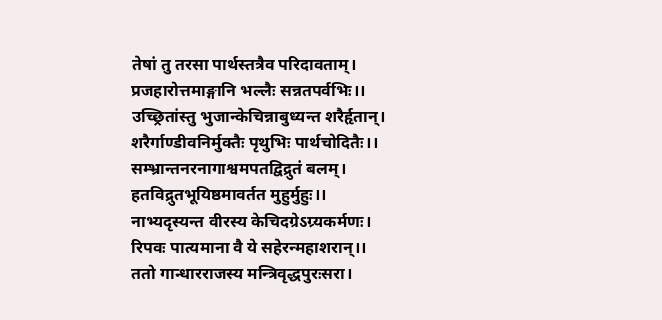तेषां तु तरसा पार्थस्तत्रैव परिदावताम्।
प्रजहारोत्तमाङ्गानि भल्लैः सन्नतपर्वभिः।।
उच्छ्रितांस्तु भुजान्केचिन्नाबुध्यन्त शरैर्हृतान्।
शरैर्गाण्डीवनिर्मुक्तैः पृथुभिः पार्थचोदितैः।।
सम्भ्रान्तनरनागाश्वमपतद्विद्रुतं बलम्।
हतविद्रुतभूयिष्ठमावर्तत मुहुर्मुहुः।।
नाभ्यदृस्यन्त वीरस्य केचिदग्रेऽग्र्यकर्मणः।
रिपवः पात्यमाना वै ये सहेरन्महाशरान्।।
ततो गान्धारराजस्य मन्त्रिवृद्धपुरःसरा।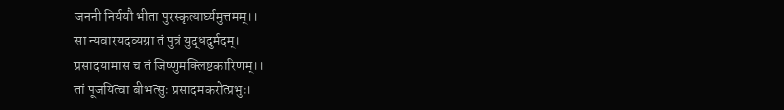जननी निर्ययौ भीता पुरस्कृत्यार्घ्यमुत्तमम्।।
सा न्यवारयदव्यग्रा तं पुत्रं युद्धदुर्मदम्।
प्रसादयामास च तं जिष्णुमक्लिष्टकारिणम्।।
तां पूजयित्वा बीभत्सुः प्रसादमकरोत्प्रभुः।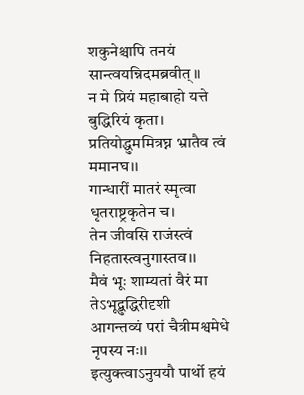शकुनेश्चापि तनयं सान्त्वयन्निदमब्रवीत्।।
न मे प्रियं महाबाहो यत्ते बुद्धिरियं कृता।
प्रतियोद्धुममित्रघ्न भ्रातैव त्वं ममानघ।।
गान्धारीं मातरं स्मृत्वा धृतराष्ट्रकृतेन च।
तेन जीवसि राजंस्त्वं निहतास्त्वनुगास्तव।।
मैवं भूः शाम्यतां वैरं मा तेऽभूद्बुद्धिरीदृशी
आगन्तव्यं परां चैत्रीमश्वमेधे नृपस्य नः।।
इत्युक्त्वाऽनुययौ पार्थो हयं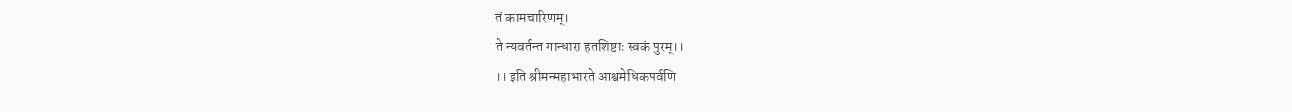तं कामचारिणम्।
ते न्यवर्तन्त गान्धारा हतशिष्टाः स्वकं पुरम्।।
।। इति श्रीमन्महाभारते आश्वमेधिकपर्वणि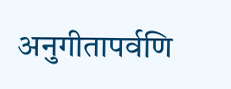अनुगीतापर्वणि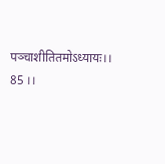पञ्चाशीतितमोऽध्यायः।। 85 ।।